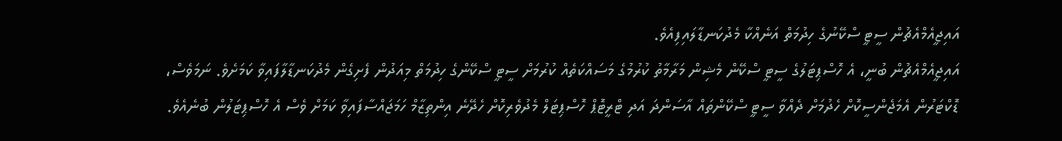އައިޖީއެމްއެޗުން ސީޓީ ސްކޭނުގެ ހިދުމަތް އަނެއްކާ މެދުކަނޑާލައިފިއެވެ.
އައިޖީއެމްއެޗުން ބުނީ، އެ ހޮސްޕިޓަލުގެ ސީޓީ ސްކޭން މެޝިން މަރާމާތު ކުރުމުގެ މަސައްކަތެއް ކުރުމަށް ސީޓީ ސްކޭންގެ ހިދުމަތް މިއަދުން ފެށިގެން މެދުކަނޑާލާފައިވާ ކަމަށެވެ. ނަމަވެސް، ޑޮކްޓަރުން އެމަޖެންސީކޮށް ހެދުމަށް ދެއްވާ ސީޓީ ސްކޭންތައް އާސަންދަ އަދި ޓްރީޓޮޕް ހޮސްޕިޓަލް މެދުވެރިކޮށް ހެދޭނެ އިންތިޒާމް ހަމަޖައްސާފައިވާ ކަމަށް ވެސް އެ ހޮސްޕިޓަލުން ބުނެއެވެ.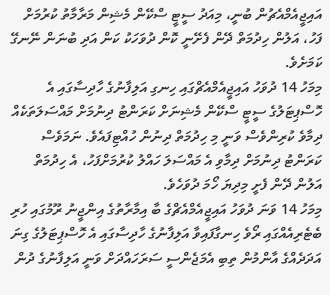އައިޖީއެމްއެޗުން ބުނީ، މިއަދު ސީޓީ ސްކޭން މެޝިން މަރާމާތު ކުރުމަށް ފަހު، އަލުން ހިދުމަތް ދޭން ފެށޭނީ ކޮން ދުވަހަކު ކަން އަދި ބުނަން ނޭނގޭ ކަމަށެވެ.
މިމަހު 14 ދުވަހު އައިޖީއެމްއެޗްގައި ހިނގި އަލިފާނުގެ ހާދިސާގައި އެ ހޮސްޕިޓަލުގެ ސީޓީ ސްކޭން މެޝިނަށް ކަރަންޓު ދިނުމަށް މައްސަލަތަކެއް ދިމާވެ ކުރިންވެސް ވަނީ މި ހިދުމަތް ދިނުން ހުއްޓިފައެވެ. ނަމަވެސް ކަރަންޓު ދިނުމަށް ދިމާވި އެ މައްސަލަ ހައްލު ކުރުމަށްފަހު، އެ ހިދުމަތް އަލުން ދޭން ފެށީ މިދިޔަ ހޯމަ ދުވަހެވެ.
މިމަހު 14 ވަނަ ދުވަހު އައިޖީއެމްއެޗްގެ ބާ އިމާރާތުގެ އިންޖީނު ރޫމުގައި ހުރި ބެޓެރިއެއްގައި ރޯވެ ހިނގާފައިވާ އަލިފާނުގެ ހާދިސާގައި އެ ހޮސްޕިޓަލުގެ ގިނަ އަދަދެއްގެ އާންމުން ތިބި އެމަޖެންސީ ސަރަހައްދަށް ވަނީ އަލިފާނުގެ ދުން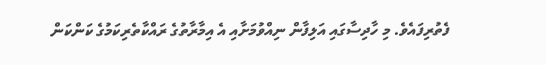ފެތުރިފައެވެ. މި ހާދިސާގައި އަލިފާން ނިއްވުމަށާއި އެ އިމާރާތުގެ ރައްކާތެރިކަމުގެ ކަންކަން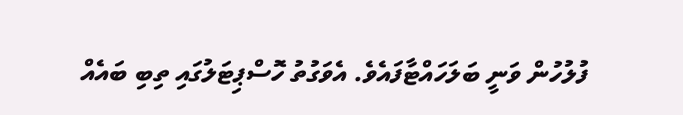ފުލުހުން ވަނީ ބަލަހައްޓާފައެވެ. އެވަގުތު ހޮސްޕިޓަލުގައި ތިބި ބައެއް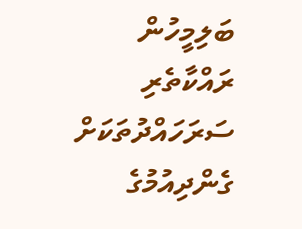ބަލިމީހުން ރައްކާތެރި ސަރަހައްދުތަކަށް ގެންދިއުމުގެ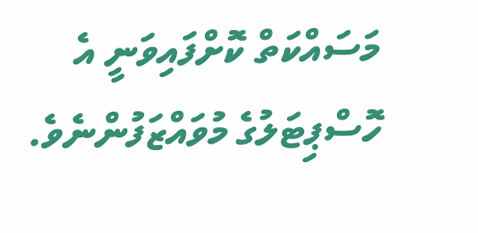މަސައްކަތް ކޮށްފައިވަނީ އެ ހޮސްޕިޓަލުގެ މުވައްޒަފުންނެވެ.